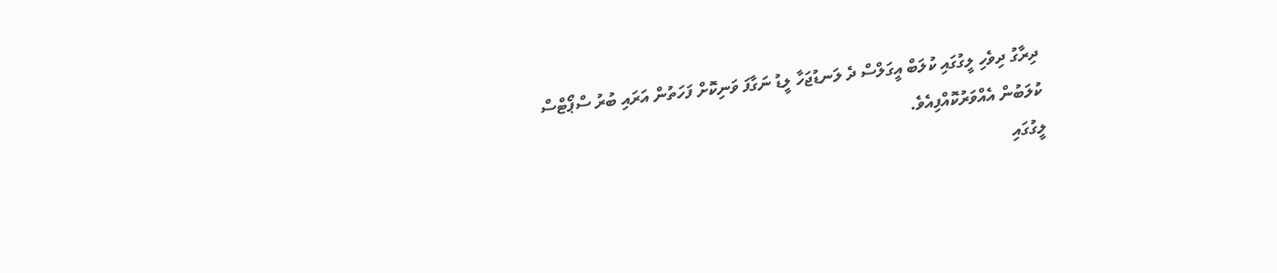ދިރާގު ދިވެހި ލީގުގައި ކުލަބް އީގަލްސް ދެ ލަނޑުޖަހާ ލީޑު ނަގާފަ ވަނިކޮށް ފަހަތުން އަރައި ބުރު ސްޕޯޓްސް ކުލަބުން އެއްވަރުކޮއްފިއެވެ.
ލީގުގައި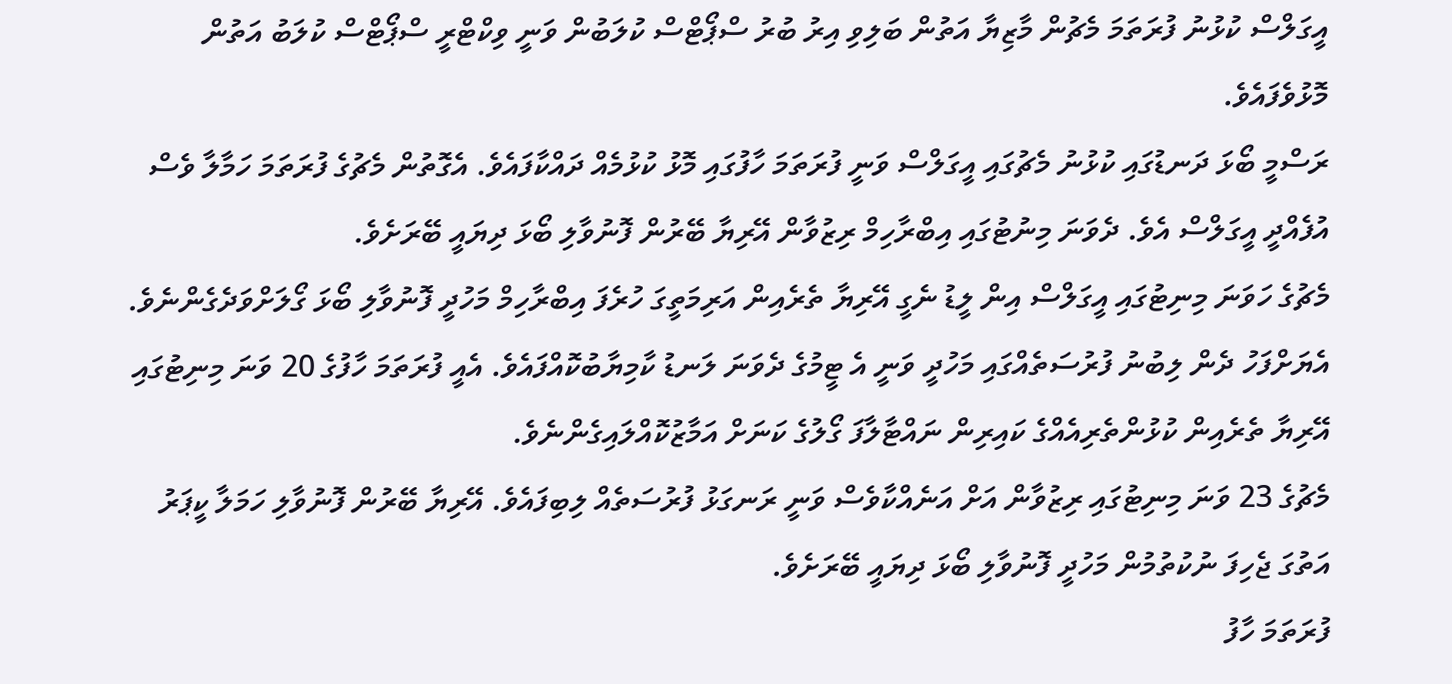އީގަލްސް ކުޅުނު ފުރަތަމަ މެޗުން މާޒިޔާ އަތުން ބަލިވި އިރު ބުރު ސްޕޯޓްސް ކުލަބުން ވަނީ ވިކްޓްރީ ސްޕޯޓްސް ކުލަބު އަތުން މޮޅުވެފައެވެ.
ރަސްމީ ބޯޅަ ދަނޑުގައި ކުޅުނު މެޗުގައި އީގަލްސް ވަނީ ފުރަތަމަ ހާފުގައި މޮޅު ކުޅުމެއް ދައްކާފައެވެ. އެގޮތުން މެޗުގެ ފުރަތަމަ ހަމާލާ ވެސް އުފެއްދީ އީގަލްސް އެވެ. ދެވަނަ މިނުޓުގައި އިބްރާހިމް ރިޒުވާން އޭރިޔާ ބޭރުން ފޮނުވާލި ބޯޅަ ދިޔައީ ބޭރަށެވެ.
މެޗުގެ ހަވަނަ މިނިޓުގައި އީގަލްސް އިން ލީޑު ނެގީ އޭރިޔާ ތެރެއިން އަރިމަތީގަ ހުރެފަ އިބްރާހިމް މަހުދީ ފޮނުވާލި ބޯޅަ ގޯލަށްވަދެގެންނެވެ. އެޔަށްފަހު ދެން ލިބުނު ފުރުސަތެއްގައި މަހުދީ ވަނީ އެ ޓީމުގެ ދެވަނަ ލަނޑު ކާމިޔާބުކޮއްފައެވެ. އެއީ ފުރަތަމަ ހާފުގެ 20 ވަނަ މިނިޓުގައި އޭރިޔާ ތެރެއިން ކުޅުންތެރިއެއްގެ ކައިރިން ނައްޓާލާފަ ގޯލުގެ ކަނަށް އަމާޒުކޮއްލައިގެންނެވެ.
މެޗުގެ 23 ވަނަ މިނިޓުގައި ރިޒުވާން އަށް އަނެއްކާވެސް ވަނީ ރަނގަޅު ފުރުސަތެއް ލިބިފައެވެ. އޭރިޔާ ބޭރުން ފޮނުވާލި ހަމަލާ ކީޕަރު އަތުގަ ޖެހިފަ ނުކުތުމުން މަހުދީ ފޮނުވާލި ބޯޅަ ދިޔައީ ބޭރަށެވެ.
ފުރަތަމަ ހާފު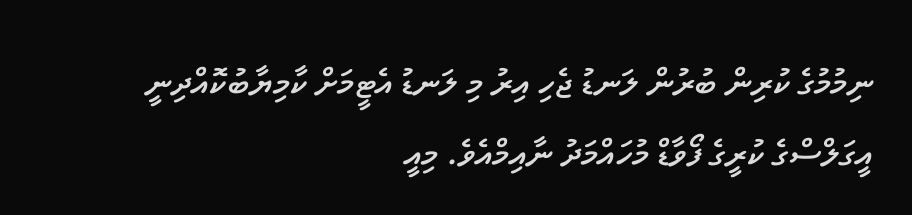ނިމުމުގެ ކުރިން ބުރުން ލަނޑު ޖެހި އިރު މި ލަނޑު އެޓީމަށް ކާމިޔާބުކޮއްދިނީ އީގަލްސްގެ ކުރީގެ ފޯވާޑް މުހައްމަދު ނާއިމްއެވެ. މިއީ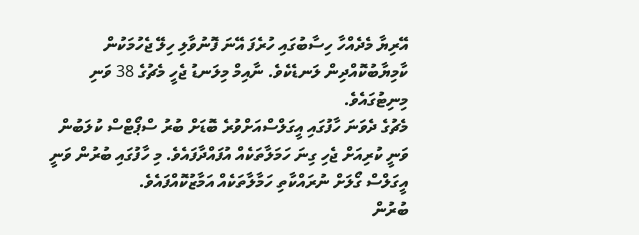އޭރިޔާ މެދެއްހާ ހިސާބުގައި ހުރެފަ އޭނަ ފޮނުވާލި ހިލޭ ޖެހުމަކުން ކާމިޔާބުކޮއްދިން ލަނޑެކެވެ. ނާއިމް މިލަނޑު ޖެހީ މެޗުގެ 38 ވަނި މިނިޓުގައެވެ.
މެޗުގެ ދެވަނަ ހާފުގައި އީގަލްސްއަށްވުރެ ބޮޑަށް ބުރު ސްޕޯޓްސް ކުލަބުން ވަނީ ކުރިއަށް ޖެހި ގިނަ ހަމަލާތަކެއް އުފައްދާފައެވެ. މި ހާފުގައި ބުރުން ވަނީ އީގަލްސް ގޯލަށް ނުރައްކާތި ހަމާލާތަކެއް އަމާޒުކޮއްފައެވެ.
ބުރުން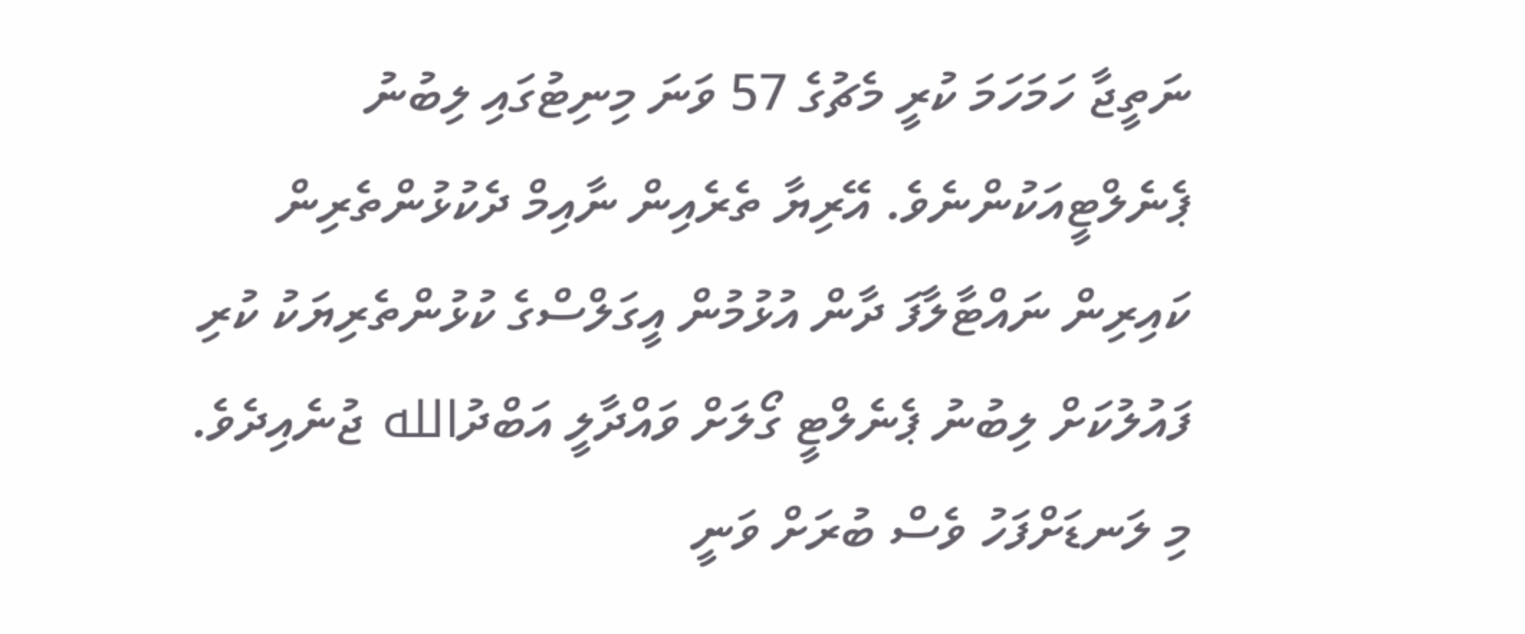ނަތީޖާ ހަމަހަމަ ކުރީ މެޗުގެ 57 ވަނަ މިނިޓުގައި ލިބުނު ޕެނެލްޓީއަކުންނެވެ. އޭރިޔާ ތެރެއިން ނާއިމް ދެކުޅުންތެރިން ކައިރިން ނައްޓާލާފަ ދާން އުޅުމުން އީގަލްސްގެ ކުޅުންތެރިޔަކު ކުރި ފައުލުކަށް ލިބުނު ޕެނެލްޓީ ގޯލަށް ވައްދާލީ އަބްދުالله ޖުނެއިދެވެ.
މި ލަނޑަށްފަހު ވެސް ބުރަށް ވަނީ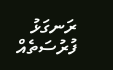ރަނގަޅު ފުރުސަތެއް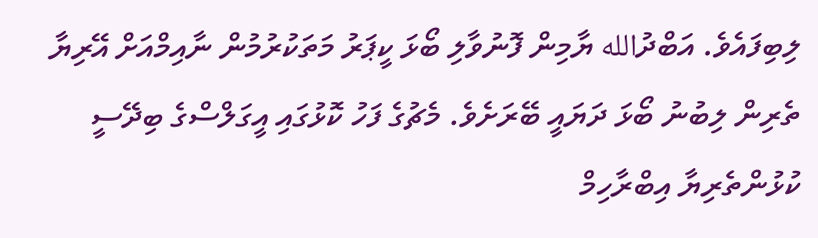ލިބިފައެވެ. އަބްދުالله ޔާމިން ފޮނުވާލި ބޯޅަ ކީޕަރު މަތަކުރުމުން ނާއިމްއަށް އޭރިޔާ ތެރިން ލިބުނު ބޯޅަ ދަޔައީ ބޭރަށެވެ. މެޗުގެ ފަހު ކޮޅުގައި އީގަލްސްގެ ބިދޭސީ ކުޅުންތެރިޔާ އިބްރާހިމް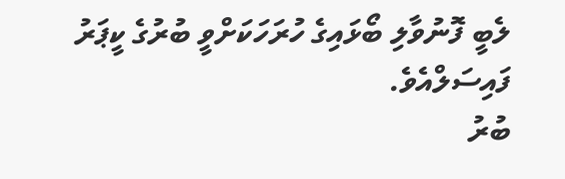ލެބީ ފޮނުވާލި ބޯޅައިގެ ހުރަހަކަށްވީ ބުރުގެ ކީޕަރު ފައިސަލްއެވެ.
ބުރު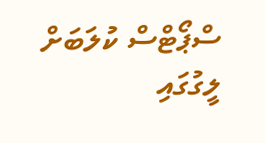ސްޕޯޓްސް ކުލަބަށް ލީގުގައި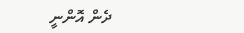ދެން އޮންނީ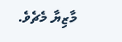މާޒިޔާ މެޗެވެ.